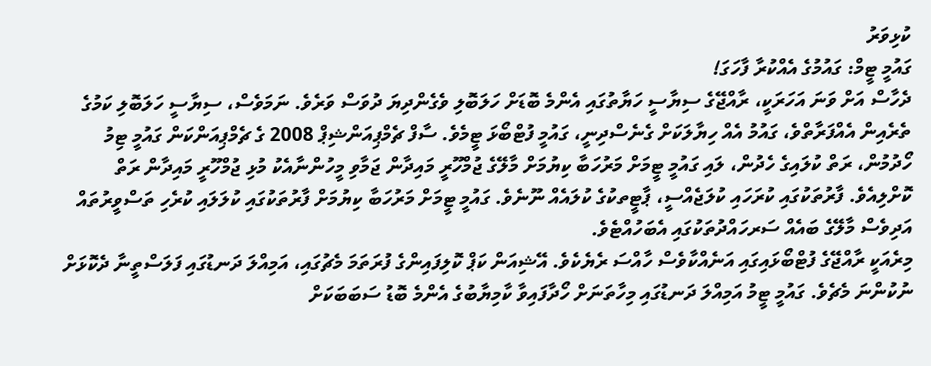ކުޅިވަރު
ގައުމީ ޓީމް: ގައުމުގެ އެއްކުރާ ފާހަގަ!
ދެހާސް އަށް ވަނަ އަހަރަކީ، ރާއްޖޭގެ ސިޔާސީ ހަޔާތުގައި އެންމެ ބޮޑަށް ހަލަބޮލި ވެގެންދިޔަ ދުވަސް ވަރެވެ. ނަމަވެސް، ސިޔާސީ ހަލަބޮލި ކަމުގެ ތެރެއިން އެއްފަރާތްވެ، ގައުމު އެއް ހިޔާލަކަށް ގެނެސްދިނީ، ގައުމީ ފުޓްބޯޅަ ޓީމެވެ. ސާފް ޗެމްޕިއަންޝިޕް 2008 ގެ ޗެމްޕިއަންކަން ގައުމީ ޓިމު ހޯދުމުން، ރަތް ކުލައިގެ ހެދުން، ލައި ގައުމީ ޓީމަށް މަރުހަބާ ކިޔުމަށް މާލޭގެ ޖުމްހޫރީ މައިދާން ޖަމާވި މީހުންނާއެކު މުޅި ޖުމްހޫރީ މައިދާން ރަތް ކޮށްލިއެވެ. ފާރުތަކުގައި ކުރަހައި ކުލަޖެއްސީ، ޕާޓީތކުގެ ކުލައެއް ނޫނެވެ. ގައުމީ ޓީމަށް މަރުހަބާ ކިޔުމަށް ފާރުތަކުގައި ކުލަލައި ކުރެހި ތަސްވީރުތައް އަދިވެސް މާލޭގެ ބައެއް ސަރހައްދުތަކުގައި އެބަހުއްޓެވެ.
މިރެއަކީ ރާއްޖޭގެ ފުޓްބޯޅައިގައި އަނެއްކާވެސް ހާއްސަ ރެޔެކެވެ. އޭޝިއަން ކަޕް ކޮލިފައިންގެ ފުރަތަމަ މެޗުގައި، އަމިއްލަ ދަނޑުގައި ފަލަސްތީނާ ދެކޮޅަށް ނުކުންނަ މެޗެވެ. ގައުމީ ޓީމު އަމިއްލަ ދަނޑުގައި މިހާތަނަށް ހޯދާފައިވާ ކާމިޔާބުގެ އެންމެ ބޮޑު ސަބަބަކަށް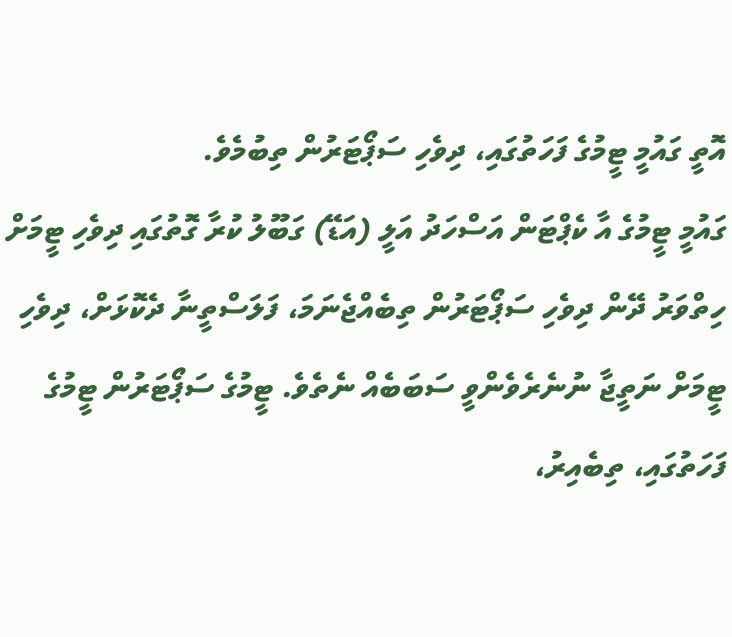އޮތީ ގައުމީ ޓީމުގެ ފަހަތުގައި، ދިވެހި ސަޕޯޓަރުން ތިބުމެވެ.
ގައުމީ ޓީމުގެ އާ ކެޕްޓަން އަސްހަދު އަލީ (އަޑޭ) ގަބޫލު ކުރާ ގޮތުގައި ދިވެހި ޓީމަށް ހިތްވަރު ދޭން ދިވެހި ސަޕޯޓަރުން ތިބެއްޖެނަމަ، ފަލަސްތީނާ ދެކޮޅަށް، ދިވެހި ޓީމަށް ނަތީޖާ ނުނެރެވެންވީ ސަބަބެއް ނެތެވެ. ޓީމުގެ ސަޕޯޓަރުން ޓީމުގެ ފަހަތުގައި، ތިބެއިރު،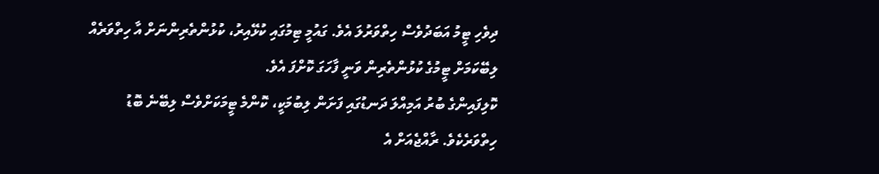ދިވެހި ޓީމު އަބަދުވެސް ހިތްވަރުލަ އެވެ. ގައުމީ ޓިމުގައި ކުޅޭއިރު، ކުޅުންތެރިންނަށް އާ ހިތްވަރެއް ލިބޭކަމަށް ޓީމުގެ ކުޅުންތެރިން ވަނީ ފާހަގަ ކޮށްފަ އެވެ.
ކޮލިފައިންގެ ބުރު އަމިއްލަ ދަނޑުގައި ފަށަން ލިބުމަކީ، ކޮންމެ ޓީމަކަށްވެސް ލިބޭނެ ބޮޑު ހިތްވަރެކެވެ. ރާއްޖެއަށް އެ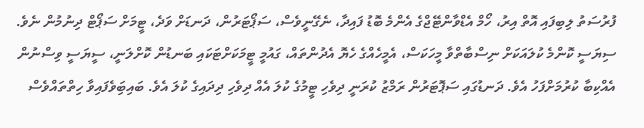ފުރުސަތު ލިބިފައި އޮތް އިރު، ހޯމް އެޑްވާންޓޭޖްގެ އެންމެ ބޮޑު ފައިދާ، ނެގޭނީވެސް، ސަޕޯޓަރުން، ދަނޑަށް ވަދެ، ޓީމަށް ސަޕޯޓް ދިނުމުން ނެވެ.
ސިޔަސީ ކޮންމެ ކުލައަކަށް ނިސްބާތްވާ މީހަކަސް، އެމީހެއްގެ ހެޔޮ އެދުންތައް، ގައުމީ ޓީމަކަށްޓަކައި ބަނޑުން ކޮށްލަނީ، ސީޔަސީ ވިސްނުން އެއްކިބާ ކުރުމަށްފަހު އެވެ. ދަނޑުގައި ސަޕޮޓަރުން ރަމްޒު ކުރަނީ ދިވެހި ޓީމުގެ ކުލަ އެއް ދިވެހި ދިދައިގެ ކުލަ އެވެ. ބައިބަިވެފައިވާ ހިތްތައްވެސް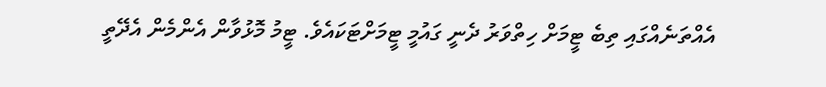އެއްތަނެއްގައި ތިބެ ޓީމަށް ހިތްވަރު ދެނީ ގައުމީ ޓީމަށްޓަކައެވެ. ޓީމު މޮޅުވާން އެންމެން އެދޭތީ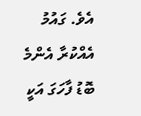އެވެ. ގައުމު އެއްކުރާ އެންމެ ބޮޑު ފާހަގަ އަކީ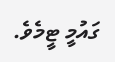ގައުމީ ޓީމެވެ.